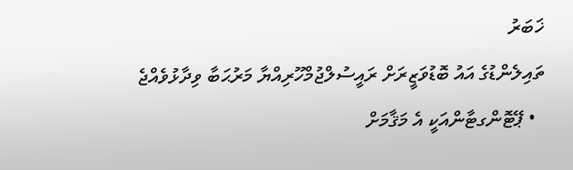ޚަބަރު
ތައިލެންޑުގެ އައު ބޮޑުވަޒީރަށް ރައީސުލްޖުމްހޫރިއްޔާ މަރުޙަބާ ވިދާޅުވެއްޖެ
  • ޕޭޓޮންގޓާންއަކީ އެ މަޤާމަށް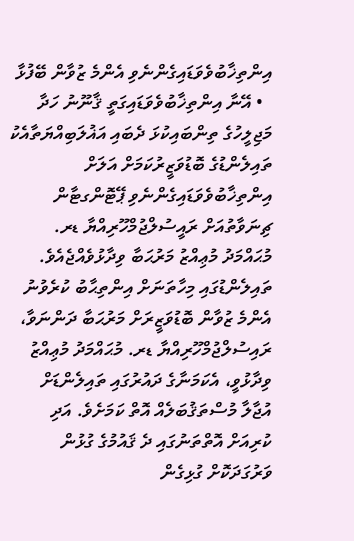އިންތިޚާބުވެވަޑައިގެންނެވި އެންމެ ޒުވާން ބޭފުޅާ
  • އޭނާ އިންތިޚާބުވެވަޑައިގަތީ ޤާނޫނު ހަދާ މަޖިލީހުގެ ތިންބައިކުޅަ ދެބައި އަޣުލަބިއްޔަތާއެކު
ތައިލެންޑުގެ ބޮޑުވަޒީރުކަމަށް އަލަށް އިންތިޚާބުވެވަޑައިގެންނެވި ޕޭޓޮންގޓާން ޗިނަވާތުއަށް ރައީސުލްޖުމްހޫރިއްޔާ ޑރ. މުޙައްމަދު މުޢިއްޒު މަރުޙަބާ ވިދާޅުވެއްޖެއެވެ.
ތައިލެންޑުގައި މިހާތަނަށް އިންތިޙާބު ކުރެވުނު އެންމެ ޒުވާން ބޮޑުވަޒީރަށް މަރުޙަބާ ދަންނަވާ، ރައިސުލްޖުމްހޫރިއްޔާ ޑރ. މުޙައްމަދު މުޢިއްޒު ވިދާޅުވީ، އެކަމަނާގެ ދައުރުގައި ތައިލެންޑަށް އުޖާލާ މުސްތަޤުބަލެއް އޮތް ކަމަށެވެ. އަދި ކުރިއަށް އޮތްތަނުގައި ދެ ޤައުމުގެ ގުޅުން ވަރުގަދަކޮށް ގުޅިގެން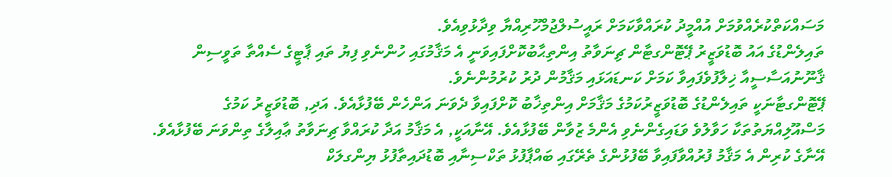މަސައްކަތްކުރެއްވުމަށް އުއްމީދު ކުރައްވާކަމަށް ރައީސުލްޖުމްހޫރިއްޔާ ވިދާޅުވިއެވެ.
ތައިލެންޑުގެ އައު ބޮޑުވަޒީރު ޕޭޓޮންގޓާން ޗިނަވާތު އިންތިޙާބުކޮށްފައިވަނީ އެ މަޤާމުގައި ހުންނެވި ފިޔު ތައި ޕާޓީގެ ސެއްތާ ތަވީސިން ޤާނޫނުއަސާސީއާ ޚިލާފުވެފައިވާ ކަމަށް ކަނޑައަޅައި މަޤާމުން ދުރު ކުރުމުންނެވެ.
ޕޭޓޮންގޓާނަކީ ތައިލެންޑުގެ ބޮޑުވަޒީރުކަމުގެ މަޤާމަށް އިންތިޚާބު ކޮށްފައިވާ ދެވަނަ އަންހެން ބޭފުޅާއެވެ. އަދި, ބޮޑުވަޒީރު ކަމުގެ މަސްއޫލިއްޔަތުތަކާ ހަވާލުވެ ވަޑައިގެންނެވި އެންމެ ޒުވާން ބޭފުޅާއެވެ. އޭނާއަކީ, އެ މަޤާމު އަދާ ކުރައްވާ ޗިނަވާތު ޢާއިލާގެ ތިންވަނަ ބޭފުޅާއެވެ. އޭނާގެ ކުރިން އެ މަޤާމު ފުރުއްވާފައިވާ ބޭފުޅުންގެ ތެރޭގައި ބައްޕާފުޅު ތަކްސިނާއި ބޮޑުދައިތާފުޅު ޔިންގލަކް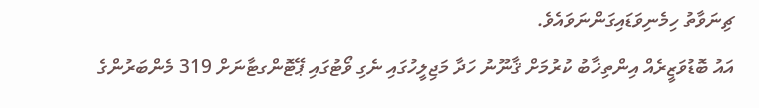ޗިނަވާތު ހިމެނިވަޑައިގަންނަވައެވެ.
އައު ބޮޑުވަޒީރެއް އިންތިޚާބު ކުރުމަށް ޤާނޫނު ހަދާ މަޖިލީހުގައި ނެގި ވޯޓުގައި ޕޭޓޮންގޓާނަށް 319 މެންބަރުންގެ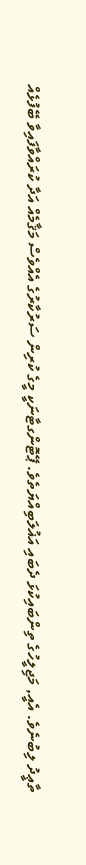ތާޢީދު ލިބުނެވެ. އެއީ, މަޖިލީހުގެ ތިންބައިކުޅަ ދެބައި އަޣުލަބިއްޔަތެވެ. ޕޭޓޮންގޓާނަކީ މީގެ ކުރިން ސަރުކާރުގެ އެއްވެސް މަޤާމެއް އަދާ ކުރައްވާފައިވާ ބޭފުޅެއް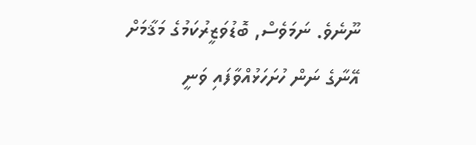ނޫނެވެ. ނަމަވެސް, ބޮޑުވަޒީރުކަމުގެ މަޤާމަށް އޭނާގެ ނަން ހުށަހަޅުއްވާފައި ވަނީ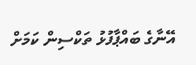އޭނާގެ ބައްޕާފުޅު ތަކްސިން ކަމަށް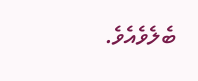ބެލެވެއެވެ.